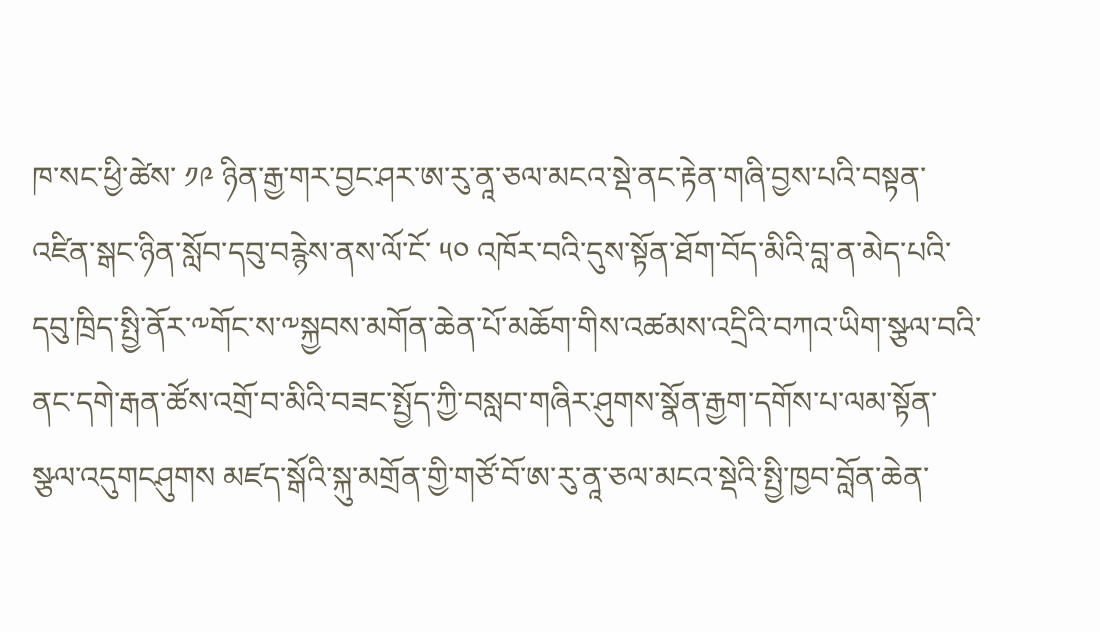ཁ་སང་ཕྱི་ཚེས་ ༡༩ ཉིན་རྒྱ་གར་བྱང་ཤར་ཨ་རུ་ནཱ་ཅལ་མངའ་སྡེ་ནང་རྟེན་གཞི་བྱས་པའི་བསྟན་འཛིན་སྒང་ཉིན་སློབ་དབུ་བརྙེས་ནས་ལོ་ངོ་ ༥༠ འཁོར་བའི་དུས་སྟོན་ཐོག་བོད་མིའི་བླ་ན་མེད་པའི་དབུ་ཁྲིད་སྤྱི་ནོར་༸གོང་ས་༸སྐྱབས་མགོན་ཆེན་པོ་མཆོག་གིས་འཚམས་འདྲིའི་བཀའ་ཡིག་སྩལ་བའི་ནང་དགེ་རྒན་ཚོས་འགྲོ་བ་མིའི་བཟང་སྤྱོད་ཀྱི་བསླབ་གཞིར་ཤུགས་སྣོན་རྒྱག་དགོས་པ་ལམ་སྟོན་སྩལ་འདུགངཤུགས མཛད་སྒོའི་སྐུ་མགྲོན་གྱི་གཙོ་བོ་ཨ་རུ་ནཱ་ཅལ་མངའ་སྡེའི་སྤྱི་ཁྱབ་བློན་ཆེན་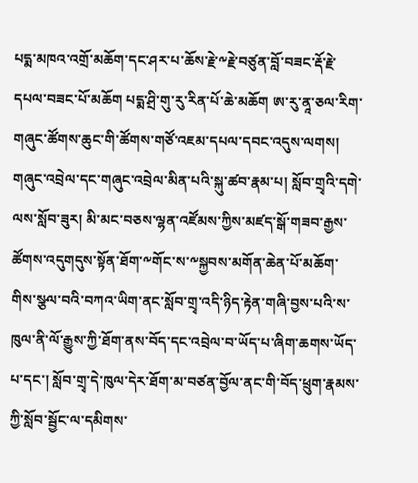པདྨ་མཁའ་འགྲོ་མཆོག་དང་ཤར་པ་ཆོས་རྗེ་༸རྗེ་བཙུན་བློ་བཟང་རྡོ་རྗེ་དཔལ་བཟང་པོ་མཆོག པདྨ་ཤྲི་གུ་རུ་རིན་པོ་ཆེ་མཆོག ཨ་རུ་ནཱ་ཅལ་རིག་གཞུང་ཚོགས་ཆུང་གི་ཚོགས་གཙོ་འཇམ་དཔལ་དབང་འདུས་ལགས། གཞུང་འབྲེལ་དང་གཞུང་འབྲེལ་མིན་པའི་སྐུ་ཚབ་རྣམ་པ། སློབ་གྲྭའི་དགེ་ལས་སློབ་ཟུར། མི་མང་བཅས་ལྷན་འཛོམས་ཀྱིས་མཛད་སྒོ་གཟབ་རྒྱས་ཚོགས་འདུགདུས་སྟོན་ཐོག་༸གོང་ས་༸སྐྱབས་མགོན་ཆེན་པོ་མཆོག་གིས་སྩལ་བའི་བཀའ་ཡིག་ནང་སློབ་གྲྭ་འདི་ཉིད་རྟེན་གཞི་བྱས་པའི་ས་ཁུལ་ནི་ལོ་རྒྱུས་ཀྱི་ཐོག་ནས་བོད་དང་འབྲེལ་བ་ཡོད་པ་ཞིག་ཆགས་ཡོད་པ་དང་། སློབ་གྲྭ་དེ་ཁུལ་དེར་ཐོག་མ་བཙན་བྱོལ་ནང་གི་བོད་ཕྲུག་རྣམས་ཀྱི་སློབ་སྦྱོང་ལ་དམིགས་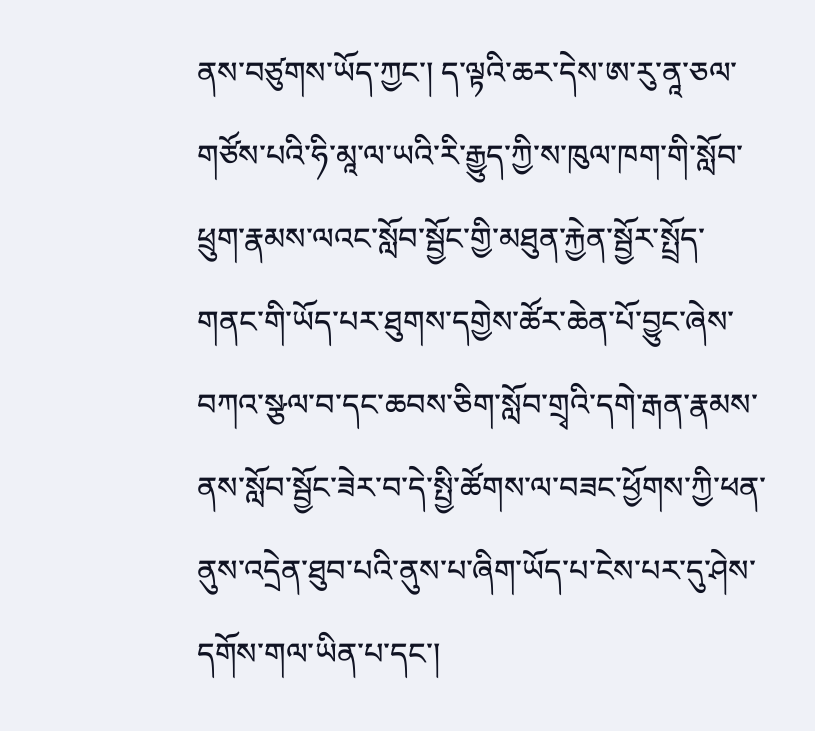ནས་བཙུགས་ཡོད་ཀྱང་། ད་ལྟའི་ཆར་དེས་ཨ་རུ་ནཱ་ཅལ་གཙོས་པའི་ཧི་མཱ་ལ་ཡའི་རི་རྒྱུད་ཀྱི་ས་ཁུལ་ཁག་གི་སློབ་ཕྲུག་རྣམས་ལའང་སློབ་སྦྱོང་གྱི་མཐུན་རྐྱེན་སྦྱོར་སྤྲོད་གནང་གི་ཡོད་པར་ཐུགས་དགྱེས་ཚོར་ཆེན་པོ་བྱུང་ཞེས་བཀའ་སྩལ་བ་དང་ཆབས་ཅིག་སློབ་གྲྭའི་དགེ་རྒན་རྣམས་ནས་སློབ་སྦྱོང་ཟེར་བ་དེ་སྤྱི་ཚོགས་ལ་བཟང་ཕྱོགས་ཀྱི་ཕན་ནུས་འདྲེན་ཐུབ་པའི་ནུས་པ་ཞིག་ཡོད་པ་ངེས་པར་དུ་ཤེས་དགོས་གལ་ཡིན་པ་དང་།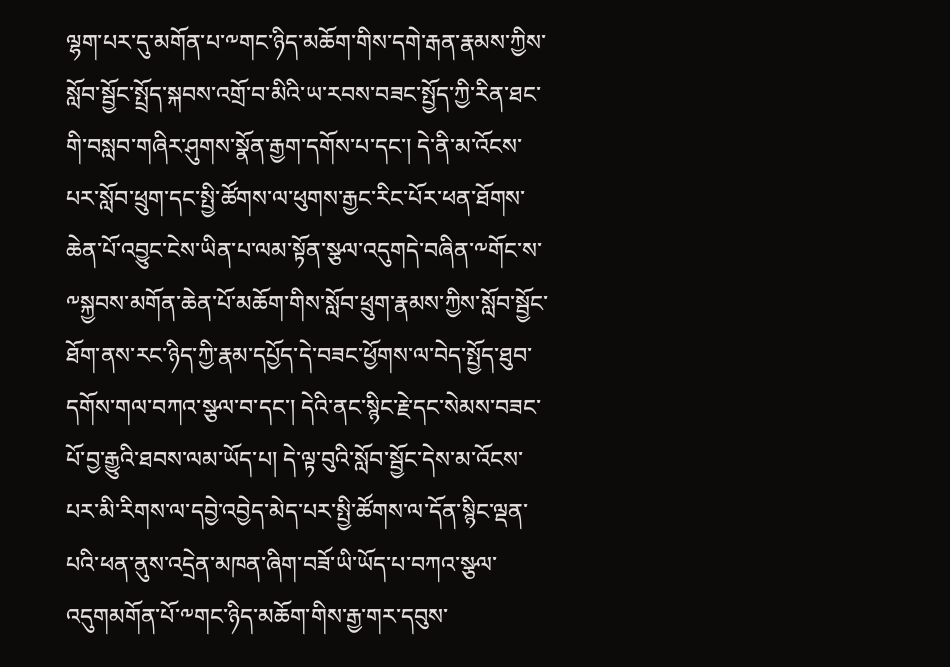ལྷག་པར་དུ་མགོན་པ་༸གང་ཉིད་མཆོག་གིས་དགེ་རྒན་རྣམས་ཀྱིས་སློབ་སྦྱོང་སྤྲོད་སྐབས་འགྲོ་བ་མིའི་ཡ་རབས་བཟང་སྤྱོད་ཀྱི་རིན་ཐང་གི་བསླབ་གཞིར་ཤུགས་སྣོན་རྒྱག་དགོས་པ་དང་། དེ་ནི་མ་འོངས་པར་སློབ་ཕྲུག་དང་སྤྱི་ཚོགས་ལ་ཕུགས་རྒྱང་རིང་པོར་ཕན་ཐོགས་ཆེན་པོ་འབྱུང་ངེས་ཡིན་པ་ལམ་སྟོན་སྩལ་འདུགདེ་བཞིན་༸གོང་ས་༸སྐྱབས་མགོན་ཆེན་པོ་མཆོག་གིས་སློབ་ཕྲུག་རྣམས་ཀྱིས་སློབ་སྦྱོང་ཐོག་ནས་རང་ཉིད་ཀྱི་རྣམ་དཔྱོད་དེ་བཟང་ཕྱོགས་ལ་བེད་སྤྱོད་ཐུབ་དགོས་གལ་བཀའ་སྩལ་བ་དང་། དེའི་ནང་སྙིང་རྗེ་དང་སེམས་བཟང་པོ་བྱ་རྒྱུའི་ཐབས་ལམ་ཡོད་པ། དེ་ལྟ་བུའི་སློབ་སྦྱོང་དེས་མ་འོངས་པར་མི་རིགས་ལ་དབྱེ་འབྱེད་མེད་པར་སྤྱི་ཚོགས་ལ་དོན་སྙིང་ལྡན་པའི་ཕན་ནུས་འདྲེན་མཁན་ཞིག་བཟོ་ཡི་ཡོད་པ་བཀའ་སྩལ་འདུགམགོན་པོ་༸གང་ཉིད་མཆོག་གིས་རྒྱ་གར་དབུས་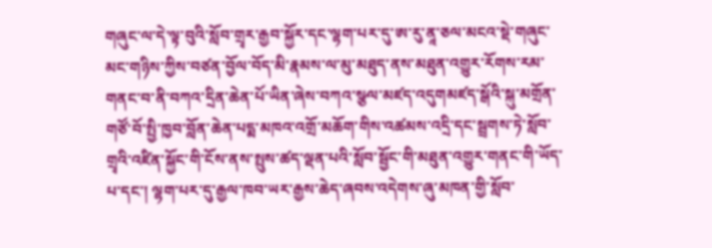གཞུང་ལ་དེ་ལྟ་བུའི་སློབ་གྲྭར་རྒྱབ་སྐྱོར་དང་ལྷག་པར་དུ་ཨ་རུ་ནཱ་ཅལ་མངའ་སྡེ་གཞུང་མང་གཉིས་ཀྱིས་བཙན་བྱོལ་བོད་མི་རྣམས་ལ་མུ་མཐུད་ནས་མཐུན་འགྱུར་རོགས་རམ་གནང་བ་ནི་བཀའ་དྲིན་ཆེན་པོ་ཡིན་ཞེས་བཀའ་སྩལ་མཛད་འདུགམཛད་སྒོའི་སྐུ་མགྲོན་གཙོ་བོ་སྤྱི་ཁྱབ་བློན་ཆེན་པདྨ་མཁའ་འགྲོ་མཆོག་གིས་འཚམས་འདྲི་དང་སྦྲགས་ཏེ་སློབ་གྲྭའི་འཛིན་སྐྱོང་གི་ངོས་ནས་སྤུས་ཚད་ལྡན་པའི་སློབ་སྦྱོང་གི་མཐུན་འགྱུར་གནང་གི་ཡོད་པ་དང་། ལྷག་པར་དུ་རྒྱལ་ཁབ་ཡར་རྒྱས་ཆེད་ཞབས་འདེགས་ཞུ་མཁན་གྱི་སློབ་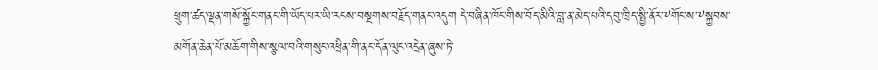ཕྲུག་ཚད་ལྡན་གསོ་སྐྱོང་གནང་གི་ཡོད་པར་ཡི་རངས་བསྔགས་བརྗོད་གནང་འདུག དེ་བཞིན་ཁོང་གིས་བོད་མིའི་བླ་ན་མེད་པའི་དབུ་ཁྲིད་སྤྱི་ནོར་༸གོང་ས་༸སྐྱབས་མགོན་ཆེན་པོ་མཆོག་གིས་སྩལ་བའི་གསུང་འཕྲིན་གི་ནང་དོན་ལུང་འདྲེན་ཞུས་ཏེ་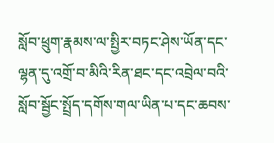སློབ་ཕྲུག་རྣམས་ལ་སྤྱིར་བཏང་ཤེས་ཡོན་དང་ལྷན་དུ་འགྲོ་བ་མིའི་རིན་ཐང་དང་འབྲེལ་བའི་སློབ་སྦྱོང་སྤྲོད་དགོས་གལ་ཡིན་པ་དང་ཆབས་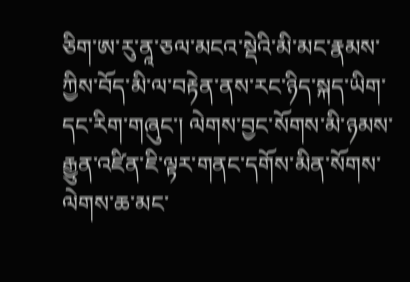ཅིག་ཨ་རུ་ནཱ་ཅལ་མངའ་སྡེའི་མི་མང་རྣམས་ཀྱིས་བོད་མི་ལ་བརྟེན་ནས་རང་ཉིད་སྐད་ཡིག་དང་རིག་གཞུང་། ལེགས་བྱང་སོགས་མི་ཉམས་རྒྱུན་འཛིན་ཇི་ལྟར་གནང་དགོས་མིན་སོགས་ལེགས་ཆ་མང་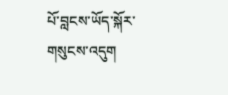པོ་བླངས་ཡོད་སྐོར་གསུངས་འདུག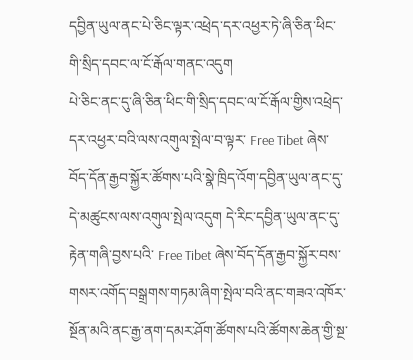དབྱིན་ཡུལ་ནང་པེ་ཅིང་ལྟར་འཕྲེད་དར་འཕྱར་ཏེ་ཞི་ཅིན་ཕིང་གི་སྲིད་དབང་ལ་ངོ་རྒོལ་གནང་འདུག
པེ་ཅིང་ནང་དུ་ཞི་ཅིན་ཕིང་གི་སྲིད་དབང་ལ་ངོ་རྒོལ་གྱིས་འཕྲེད་དར་འཕྱར་བའི་ལས་འགུལ་སྤེལ་བ་ལྟར་ Free Tibet ཞེས་བོད་དོན་རྒྱབ་སྐྱོར་ཚོགས་པའི་སྣེ་ཁྲིད་འོག་དབྱིན་ཡུལ་ནང་དུ་དེ་མཚུངས་ལས་འགུལ་སྤེལ་འདུག དེ་རིང་དབྱིན་ཡུལ་ནང་དུ་རྟེན་གཞི་བྱས་པའི་ Free Tibet ཞེས་བོད་དོན་རྒྱབ་སྐྱོར་བས་གསར་འགོད་བསྒྲགས་གཏམ་ཞིག་སྤེལ་བའི་ནང་གཟའ་འཁོར་སྔོན་མའི་ནང་རྒྱ་ནག་དམར་ཤོག་ཚོགས་པའི་ཚོགས་ཆེན་གྱི་སྔ་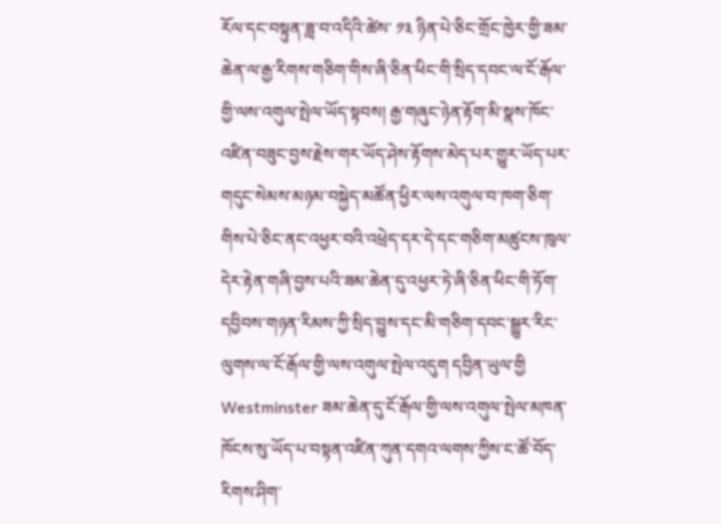རོལ་དང་བསྟུན་ཟླ་བ་འདིའི་ཚེས་ ༡༣ ཉིན་པེ་ཅིང་གྲོང་ཁྱེར་གྱི་ཟམ་ཆེན་ལ་རྒྱ་རིགས་གཅིག་གིས་ཞི་ཅིན་ཕིང་གི་སྲིད་དབང་ལ་ངོ་རྒོལ་གྱི་ལས་འགུལ་སྤེལ་ཡོད་སྟབས། རྒྱ་གཞུང་ཉེན་རྟོག་མི་སྣས་ཁོང་འཛིན་བཟུང་བྱས་རྗེས་གར་ཡོད་ཤེས་རྟོགས་མེད་པར་གྱུར་ཡོད་པར་གདུང་སེམས་མཉམ་བསྐྱེད་མཚོན་ཕྱིར་ལས་འགུལ་བ་ཁག་ཅིག་གིས་པེ་ཅིང་ནང་འཕྱར་བའི་འཕྲེད་དར་དེ་དང་གཅིག་མཚུངས་ཁུལ་དེར་རྟེན་གཞི་བྱས་པའི་ཟམ་ཆེན་དུ་འཕྱར་ཏེ་ཞི་ཅིན་ཕིང་གི་ཏོག་དབྱིབས་གཉན་རིམས་ཀྱི་སྲིད་བྱུས་དང་མི་གཅིག་དབང་སྒྱུར་རིང་ལུགས་ལ་ངོ་རྒོལ་གྱི་ལས་འགུལ་སྤེལ་འདུག དབྱིན་ཡུལ་གྱི Westminster ཟམ་ཆེན་དུ་ངོ་རྒོལ་གྱི་ལས་འགུལ་སྤེལ་མཁན་ཁོངས་སུ་ཡོད་པ་བསྟན་འཛིན་ཀུན་དགའ་ལགས་ཀྱིས་ང་ཚོ་བོད་རིགས་ཤིག་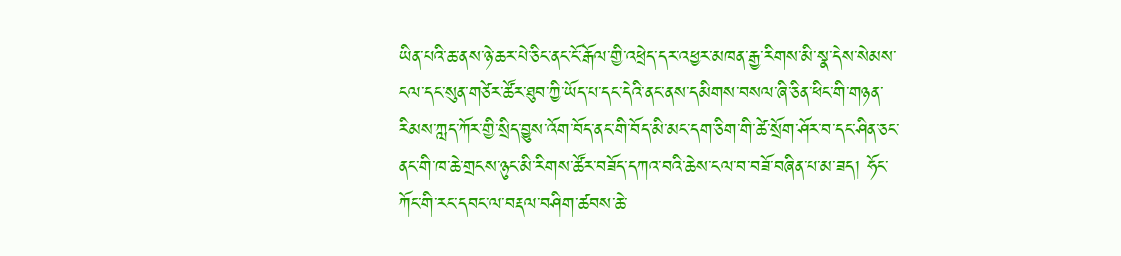ཡིན་པའི་ཆ་ནས་ཉེ་ཆར་པེ་ཅིང་ནང་ངོ་རྒོལ་གྱི་འཕྲེད་དར་འཕྱར་མཁན་རྒྱ་རིགས་མི་སྣ་དེས་སེམས་ངལ་དང་སུན་གཙེར་ཚོར་ཐུབ་ཀྱི་ཡོད་པ་དང་དེའི་ནང་ནས་དམིགས་བསལ་ཞི་ཅིན་ཕིང་གི་གཉན་རིམས་ཀླད་ཀོར་གྱི་སྲིད་བྱུས་འོག་བོད་ནང་གི་བོད་མི་མང་དག་ཅིག་གི་ཚེ་སྲོག་ཤོར་བ་དང་ཤིན་ཅང་ནང་གི་ཁ་ཆེ་གྲངས་ཉུང་མི་རིགས་ཚོར་བཟོད་དཀའ་བའི་ཆེས་ངལ་བ་བཟོ་བཞིན་པ་མ་ཟད། ཧོང་ཀོང་གི་རང་དབང་ལ་བརྡལ་བཤིག་ཚབས་ཆེ་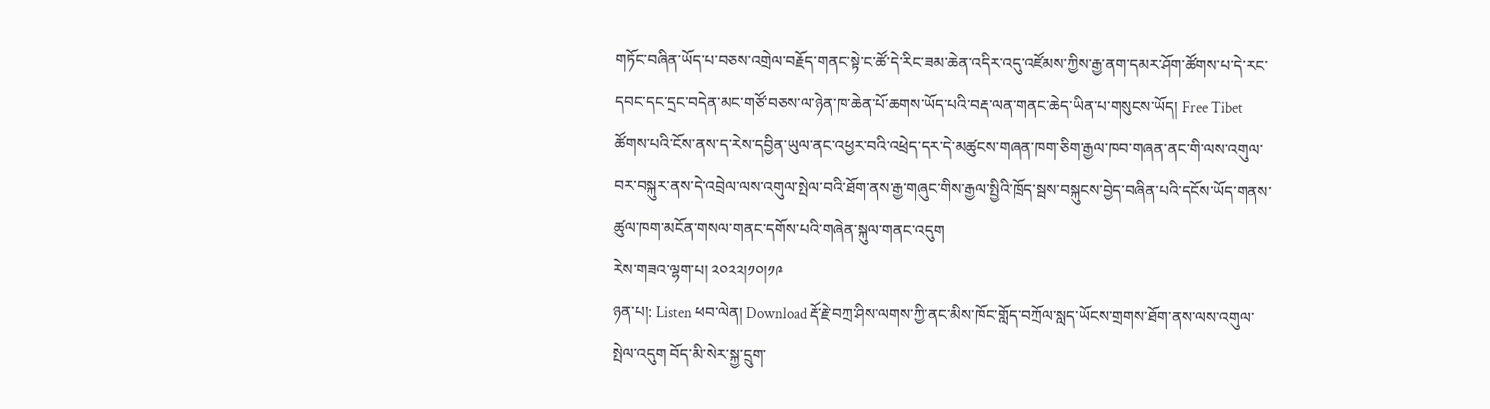གཏོང་བཞིན་ཡོད་པ་བཅས་འགྲེལ་བརྗོད་གནང་སྟེ་ང་ཚོ་དེ་རིང་ཟམ་ཆེན་འདིར་འདུ་འཛོམས་ཀྱིས་རྒྱ་ནག་དམར་ཤོག་ཚོགས་པ་དེ་རང་དབང་དང་དྲང་བདེན་མང་གཙོ་བཅས་ལ་ཉེན་ཁ་ཆེན་པོ་ཆགས་ཡོད་པའི་བརྡ་ལན་གནང་ཆེད་ཡིན་པ་གསུངས་ཡོད། Free Tibet ཚོགས་པའི་ངོས་ནས་ད་རེས་དབྱིན་ཡུལ་ནང་འཕྱར་བའི་འཕྲེད་དར་དེ་མཚུངས་གཞན་ཁག་ཅིག་རྒྱལ་ཁབ་གཞན་ནང་གི་ལས་འགུལ་བར་བསྐུར་ནས་དེ་འབྲེལ་ལས་འགུལ་སྤེལ་བའི་ཐོག་ནས་རྒྱ་གཞུང་གིས་རྒྱལ་སྤྱིའི་ཁྲོད་སྦས་བསྐུངས་བྱེད་བཞིན་པའི་དངོས་ཡོད་གནས་ཚུལ་ཁག་མངོན་གསལ་གནང་དགོས་པའི་གཞེན་སྐུལ་གནང་འདུག
རེས་གཟའ་ལྷག་པ། ༢༠༢༢།༡༠།༡༩
ཉན་པ།: Listen ཕབ་ལེན། Download རྡོ་རྗེ་བཀྲ་ཤིས་ལགས་ཀྱི་ནང་མིས་ཁོང་གློད་བཀྲོལ་སླད་ཡོངས་གྲགས་ཐོག་ནས་ལས་འགུལ་སྤེལ་འདུག བོད་མི་སེར་སྐྱ་དྲུག་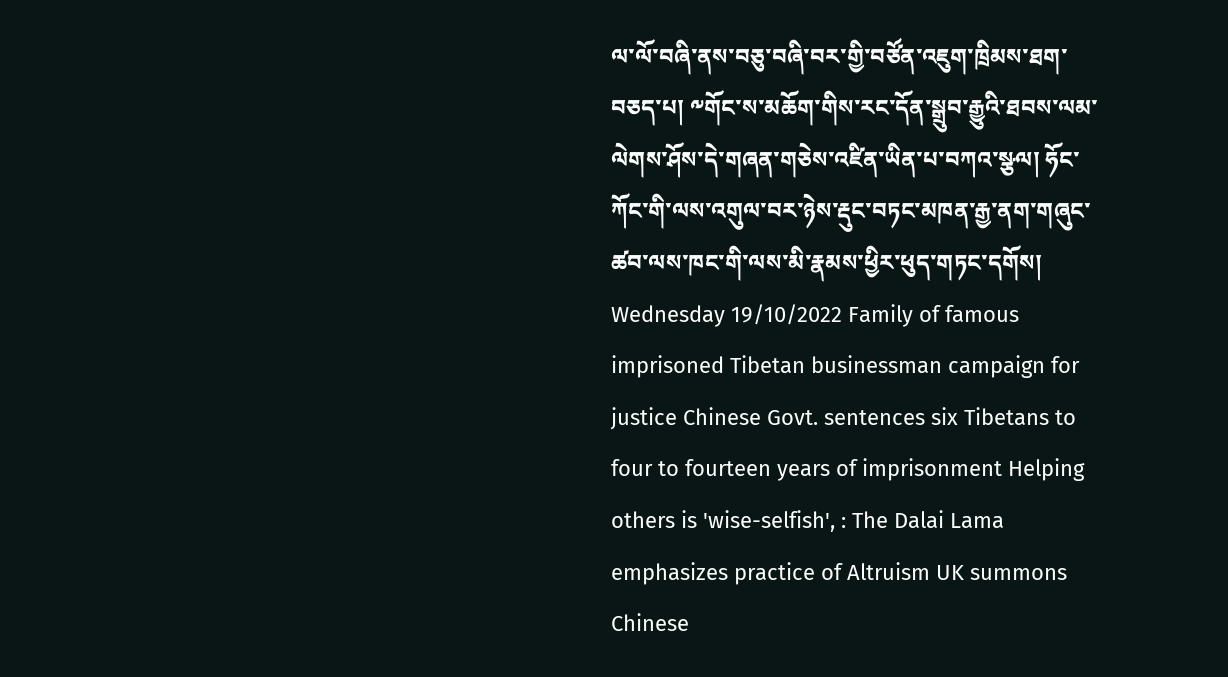ལ་ལོ་བཞི་ནས་བཅུ་བཞི་བར་གྱི་བཙོན་འཇུག་ཁྲིམས་ཐག་བཅད་པ། ༸གོང་ས་མཆོག་གིས་རང་དོན་སྒྲུབ་རྒྱུའི་ཐབས་ལམ་ལེགས་ཤོས་དེ་གཞན་གཅེས་འཛིན་ཡིན་པ་བཀའ་སྩལ། ཧོང་ཀོང་གི་ལས་འགུལ་བར་ཉེས་རྡུང་བཏང་མཁན་རྒྱ་ནག་གཞུང་ཚབ་ལས་ཁང་གི་ལས་མི་རྣམས་ཕྱིར་ཕུད་གཏང་དགོས།   Wednesday 19/10/2022 Family of famous imprisoned Tibetan businessman campaign for justice Chinese Govt. sentences six Tibetans to four to fourteen years of imprisonment Helping others is 'wise-selfish', : The Dalai Lama emphasizes practice of Altruism UK summons Chinese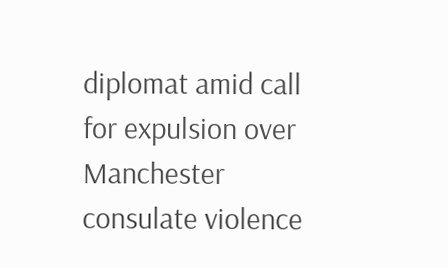diplomat amid call for expulsion over Manchester consulate violence